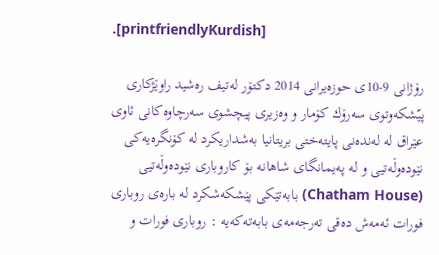.[printfriendlyKurdish]

رۆژانی 9-10ی حوزه‌یرانی 2014 دكتۆر له‌تیف ره‌شید راوێژكاری پیّشكه‌وتوی سه‌رۆك كۆمار و وه‌زیری پیچشوی سه‌رچاوه‌كانی ئاوی عێراق له‌ له‌نده‌نی پایته‌ختی بریتانیا به‌شداریكرد له‌ كۆنگره‌یه‌كی نێوده‌وڵه‌تیی و له‌ په‌یمانگای شاهانه‌ بۆ كاروباری نێوده‌وڵه‌تیی (Chatham House) بابه‌تێكی پێشكه‌شكرد له‌ باره‌ی روباری فورات ئه‌مه‌ش ده‌قی ته‌رجه‌مه‌ی بابه‌ته‌كه‌یه‌ : روباری فورات و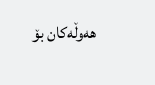هه‌وڵه‌كان بۆ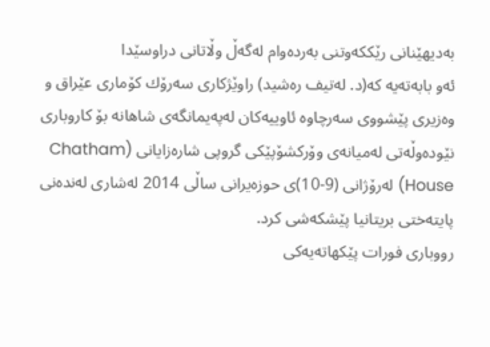به‌دیهێنانی رێككه‌وتنی به‌رده‌وام له‌گه‌ڵ وڵاتانی دراوسێدا
ئه‌و بابه‌ته‌یه‌ كه‌(د. له‌تیف ره‌شید) راوێژكاری سه‌رۆك كۆماری عێراق و وه‌زیری پێشووی سه‌رچاوه‌ ئاوییه‌كان له‌په‌یمانگه‌ی شاهانه‌ بۆ كاروباری نێوده‌وڵه‌تی له‌میانه‌ی وۆركشۆپێكی گروپی شاره‌زایانی (Chatham House) له‌رۆژانی (9-10)ی حوزه‌یرانی ساڵی 2014 له‌شاری له‌نده‌نی پایته‌ختی بریتانیا پێشكه‌شی كرد.
رووباری فورات پێكهاته‌یه‌كی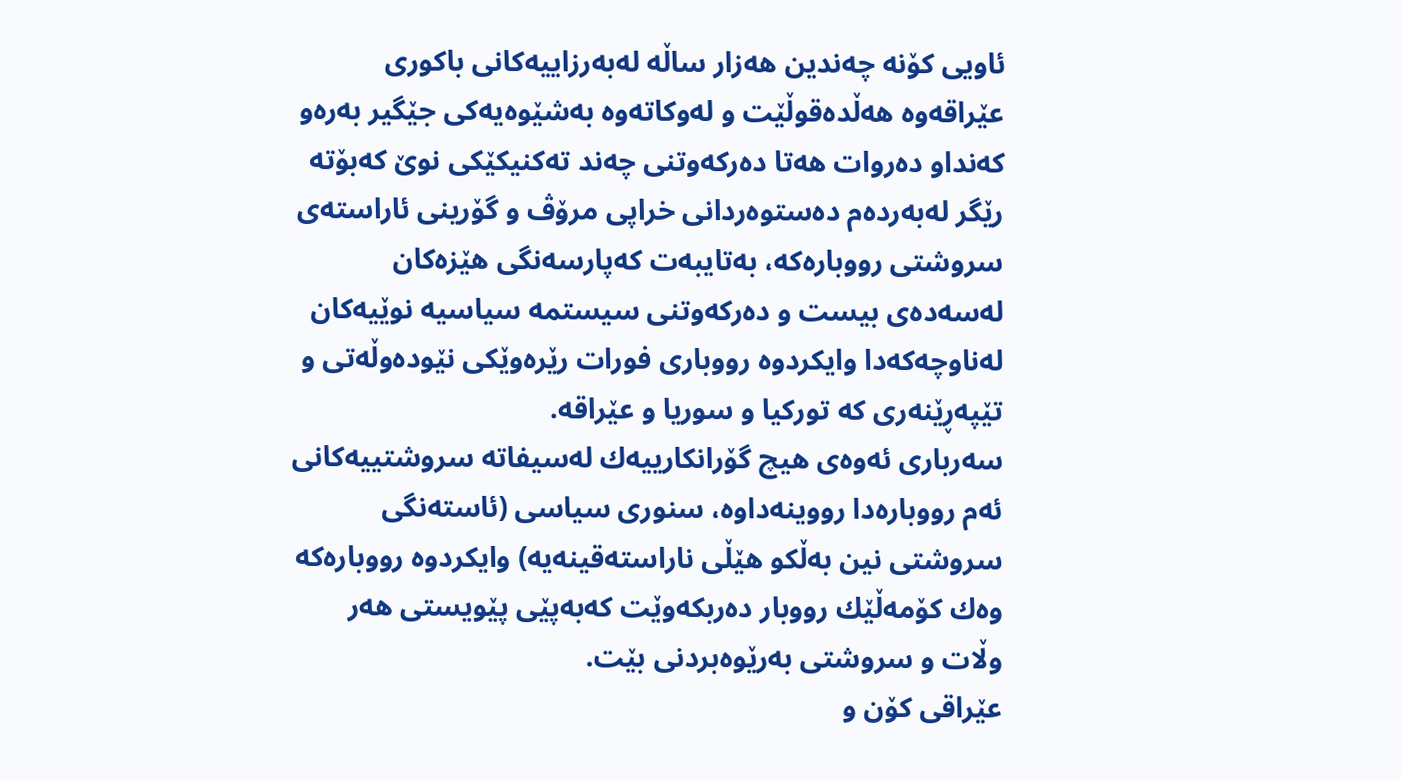ئاویی كۆنه‌ چه‌ندین هه‌زار ساڵه‌ له‌به‌رزاییه‌كانی باكوری عێراقه‌وه‌ هه‌ڵده‌قوڵێت و له‌وكاته‌وه‌ به‌شێوه‌یه‌كی جێگیر به‌ره‌و كه‌نداو ده‌روات هه‌تا ده‌ركه‌وتنی چه‌ند ته‌كنیكێكی نوێ كه‌بۆته‌ رێگر له‌به‌رده‌م ده‌ستوه‌ردانی خراپی مرۆڤ و گۆرینی ئاراسته‌ی سروشتی رووباره‌كه‌، به‌تایبه‌ت كه‌پارسه‌نگی هێزه‌كان له‌سه‌ده‌ی بیست و ده‌ركه‌وتنی سیستمه‌ سیاسیه‌ نوێیه‌كان له‌ناوچه‌كه‌دا وایكردوه‌ رووباری فورات رێره‌وێكی نێوده‌وڵه‌تی و تێپه‌ڕێنه‌ری كه‌ توركیا و سوریا و عێراقه‌.
سه‌رباری ئه‌وه‌ی هیچ گۆرانكارییه‌ك له‌سیفاته‌ سروشتییه‌كانی ئه‌م رووباره‌دا رووینه‌داوه‌، سنوری سیاسی (ئاسته‌نگی سروشتی نین به‌ڵكو هێڵی ناراسته‌قینه‌یه‌) وایكردوه‌ رووباره‌كه‌ وه‌ك كۆمه‌ڵێك رووبار ده‌ربكه‌وێت كه‌به‌پێی پێویستی هه‌ر وڵات و سروشتی به‌رێوه‌بردنی بێت.
عێراقی كۆن و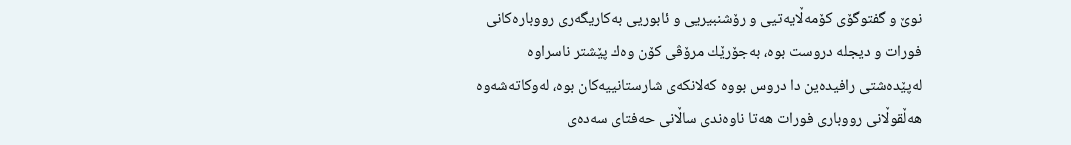نوێ و گفتوگۆی كۆمه‌ڵایه‌تیی و رۆشنبیریی و ئابوریی به‌كاریگه‌ری رووباره‌كانی فورات و دیجله‌ دروست بوه‌، به‌جۆرێك مرۆڤی كۆن وه‌ك پێشتر ناسراوه‌ له‌پێده‌شتی رافیده‌ین دا دروس بووه‌ كه‌لانكه‌ی شارستانییه‌كان بوه‌، له‌وكاته‌شه‌وه‌ هه‌ڵقوڵانی رووباری فورات هه‌تا ناوه‌ندی ساڵانی حه‌فتای سه‌ده‌ی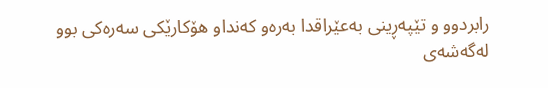رابردوو و تێپه‌ڕینی به‌عێراقدا به‌ره‌و كه‌نداو هۆكارێكی سه‌ره‌كی بوو له‌گه‌شه‌ی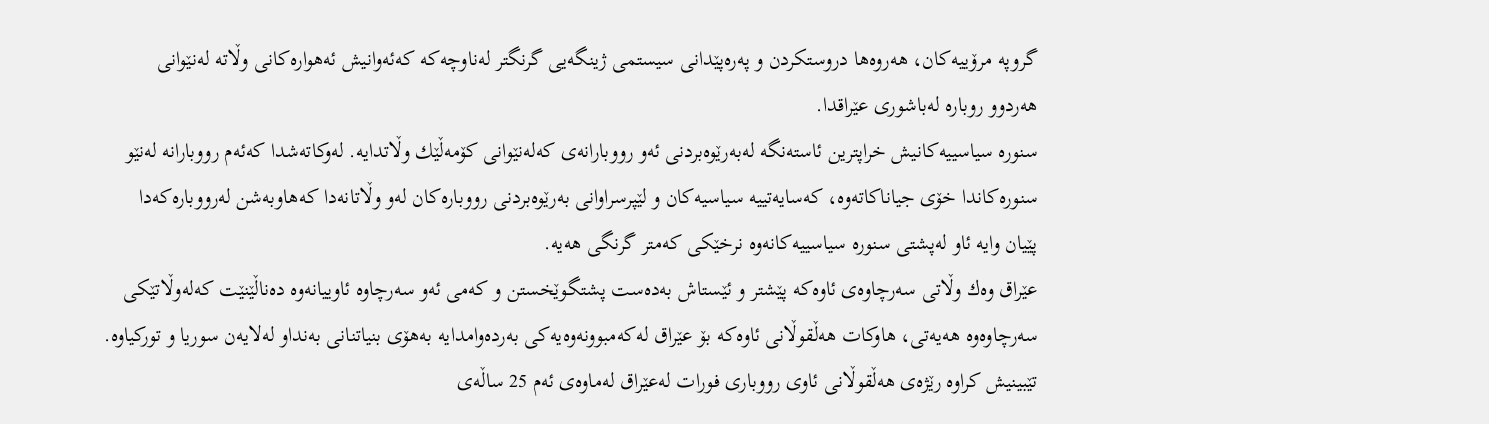گروپه‌ مرۆییه‌كان، هه‌روه‌ها دروستكردن و په‌ره‌پێدانی سیستمی ژینگه‌یی گرنگتر له‌ناوچه‌كه‌ كه‌ئه‌وانیش ئه‌هواره‌كانی وڵاته‌ له‌نێوانی هه‌ردوو روباره‌ له‌باشوری عێراقدا.
سنوره‌ سیاسییه‌كانیش خراپترین ئاسته‌نگه‌ له‌به‌رێوه‌بردنی ئه‌و رووبارانه‌ی كه‌له‌نێوانی كۆمه‌ڵێك وڵاتدایه‌. له‌وكاته‌شدا كه‌ئه‌م رووبارانه‌ له‌نێو سنوره‌كاندا خۆی جیاناكاته‌وه‌، كه‌سایه‌تییه‌ سیاسیه‌كان و لێپرسراوانی به‌رێوه‌بردنی رووباره‌كان له‌و وڵاتانه‌دا كه‌هاوبه‌شن له‌رووباره‌كه‌دا پێیان وایه‌ ئاو له‌پشتی سنوره‌ سیاسییه‌كانه‌وه‌ نرخێكی كه‌متر گرنگی هه‌یه‌.
عێراق وه‌ك وڵاتی سه‌رچاوه‌ی ئاوه‌كه‌ پێشتر و ئێستاش به‌ده‌ست پشتگوێخستن و كه‌می ئه‌و سه‌رچاوه‌ ئاوییانه‌وه‌ ده‌ناڵێنێت كه‌له‌وڵاتێكی سه‌رچاوه‌وه‌ هه‌یه‌تی، هاوكات هه‌ڵقوڵانی ئاوه‌كه‌ بۆ عێراق له‌كه‌مبوونه‌وه‌یه‌كی به‌رده‌وامدایه‌ به‌هۆی بنیاتنانی به‌نداو له‌لایه‌ن سوریا و توركیاوه‌. تێبینیش كراوه‌ رێژه‌ی هه‌ڵقوڵانی ئاوی رووباری فورات له‌عێراق له‌ماوه‌ی ئه‌م 25 ساڵه‌ی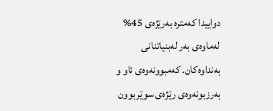دواییدا كه‌متره‌ به‌رێژه‌ی 45% له‌ماوه‌ی به‌ر له‌بنیاتنانی به‌نداوه‌كان. كه‌مبوونه‌وه‌ی ئاو و به‌رزبونه‌وه‌ی رێژه‌ی سوێربوون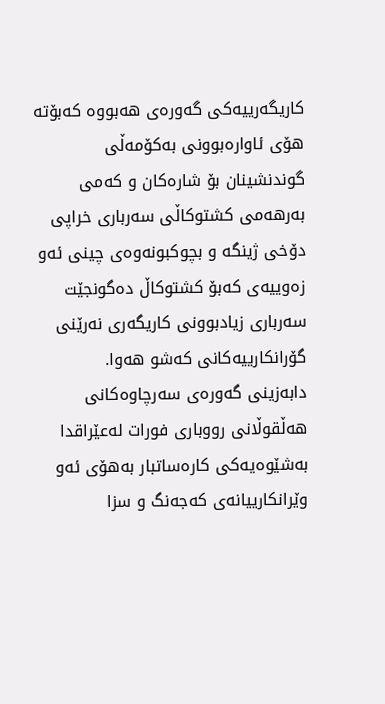كاریگه‌رییه‌كی گه‌وره‌ی هه‌بووه‌ كه‌بۆته‌ هۆی ئاواره‌بوونی به‌كۆمه‌ڵی گوندنشینان بۆ شاره‌كان و كه‌می به‌رهه‌می كشتوكاڵی سه‌رباری خراپی دۆخی ژینگه‌ و بچوكبونه‌وه‌ی چینی ئه‌و زه‌وییه‌ی كه‌بۆ كشتوكاڵ ده‌گونجێت سه‌رباری زیادبوونی كاریگه‌ری نه‌رێنی گۆرانكارییه‌كانی كه‌شو هه‌وا.
دابه‌زینی گه‌وره‌ی سه‌رچاوه‌كانی هه‌ڵقوڵانی رووباری فورات له‌عێراقدا به‌شێوه‌یه‌كی كاره‌ساتبار به‌هۆی ئه‌و وێرانكارییانه‌ی كه‌جه‌نگ و سزا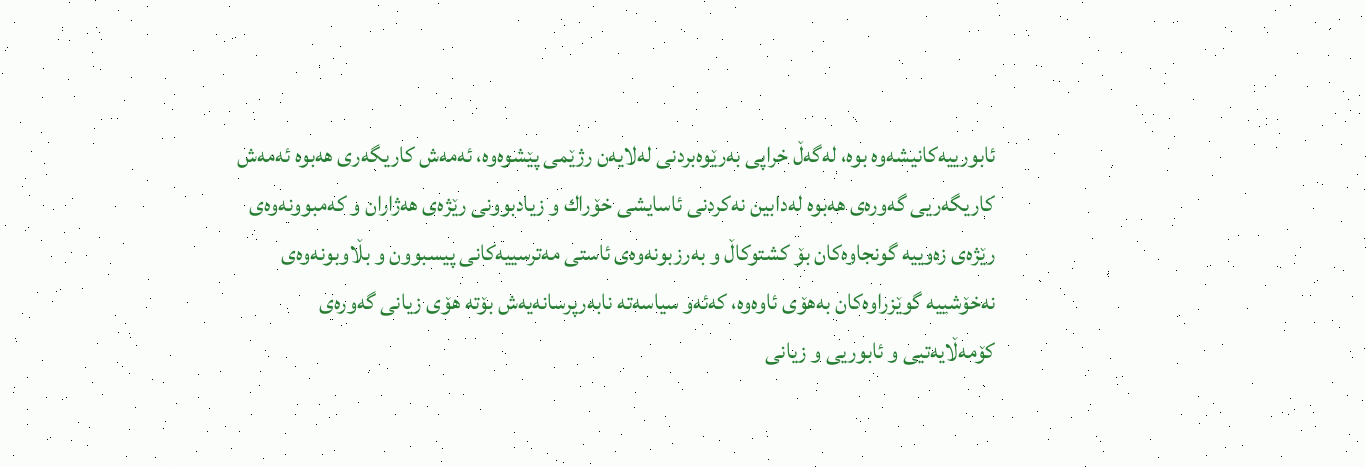ئابورییه‌كانیشه‌وه‌ بوه‌، له‌گه‌ڵ خراپی به‌رێوه‌بردنی له‌لایه‌ن رژێمی پێشوه‌وه‌، ئه‌مه‌ش كاریگه‌ری هه‌بوه‌ ئه‌مه‌ش كاریگه‌ریی گه‌وره‌ی هه‌بوه‌ له‌دابین نه‌كردنی ئاسایشی خۆراك و زیادبوونی رێژه‌ی هه‌ژاران و كه‌مبوونه‌وه‌ی رێژه‌ی زه‌وییه‌ گونجاوه‌كان بۆ كشتوكاڵ و به‌رزبونه‌وه‌ی ئاستی مه‌ترسییه‌كانی پیسبوون و بڵاوبونه‌وه‌ی نه‌خۆشییه‌ گوێزراوه‌كان به‌هۆی ئاوه‌وه‌، كه‌ئه‌و سیاسه‌ته‌ نابه‌رپرسانه‌یه‌ش بۆته‌ هۆی زیانی گه‌وره‌ی كۆمه‌ڵایه‌تیی و ئابوریی و زیانی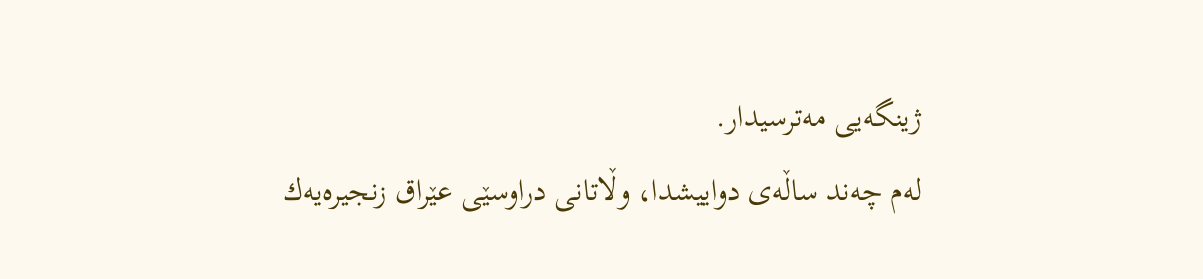ژینگه‌یی مه‌ترسیدار.
له‌م چه‌ند ساڵه‌ی دواییشدا، وڵاتانی دراوسێی عێراق زنجیره‌یه‌ك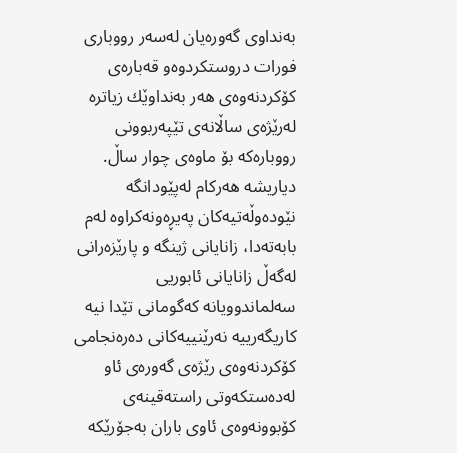به‌نداوی گه‌وره‌یان له‌سه‌ر رووباری فورات دروستكردوه‌و قه‌باره‌ی كۆكردنه‌وه‌ی هه‌ر به‌نداوێك زیاتره‌ له‌رێژه‌ی ساڵانه‌ی تێپه‌ربوونی رووباره‌كه‌ بۆ ماوه‌ی چوار ساڵ. دیاریشه‌ هه‌ركام له‌پێودانگه‌ نێوده‌وڵه‌تیه‌كان په‌یڕه‌ونه‌كراوه‌ له‌م بابه‌ته‌دا، زانایانی ژینگه‌ و پارێزه‌رانی له‌گه‌ڵ زانایانی ئابوریی سه‌لماندوویانه‌ كه‌گومانی تێدا نیه‌ كاریگه‌رییه‌ نه‌رێنییه‌كانی ده‌ره‌نجامی كۆكردنه‌وه‌ی رێژه‌ی گه‌وره‌ی ئاو له‌ده‌ستكه‌وتی راسته‌قینه‌ی كۆبوونه‌وه‌ی ئاوی باران به‌جۆرێكه‌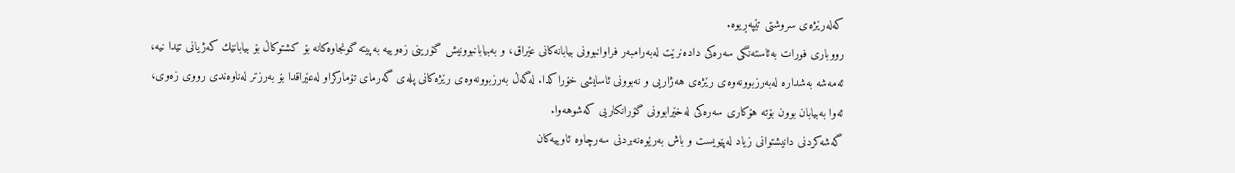كه‌له‌رێژه‌ی سروشتی تێپه‌ڕیوه‌.
رووباری فورات به‌ئاسته‌نگی سه‌ره‌كی داده‌نرێت له‌به‌رامبه‌ر فراوانبوونی بیابانه‌كانی عێراق، و به‌بیابانبوونیش گۆرینی زه‌وییه‌ به‌پیته‌ گونجاوه‌كانه‌ بۆ كشتوكاڵ بۆ بیابانێك كه‌ژیانی تێدا نیه‌، ئه‌مه‌شه‌ به‌شداره‌ له‌به‌رزبوونه‌وه‌ی رێژه‌ی هه‌ژاریی و نه‌بوونی ئاسایشی خۆراكدا. له‌گه‌ڵ به‌رزبوونه‌وه‌ی رێژه‌كانی پله‌ی گه‌رمای تۆماركراو له‌عێراقدا بۆ به‌رزتر له‌ناوه‌ندی رووی زه‌وی، ئه‌وا به‌بیابان بوون بۆته‌ هۆكاری سه‌ره‌كی له‌خێرابوونی گۆرانكاریی كه‌شوهه‌وا.
گه‌شه‌كردنی دانیشتوانی زیاد له‌پێویست و باش به‌رێوه‌نه‌بردنی سه‌رچاوه‌ ئاوییه‌كان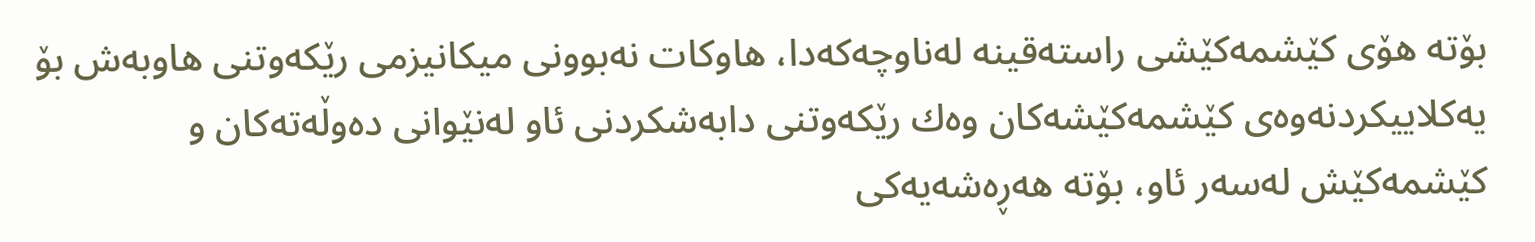بۆته‌ هۆی كێشمه‌كێشی راسته‌قینه‌ له‌ناوچه‌كه‌دا، هاوكات نه‌بوونی میكانیزمی رێكه‌وتنی هاوبه‌ش بۆ یه‌كلاییكردنه‌وه‌ی كێشمه‌كێشه‌كان وه‌ك رێكه‌وتنی دابه‌شكردنی ئاو له‌نێوانی ده‌وڵه‌ته‌كان و كێشمه‌كێش له‌سه‌ر ئاو، بۆته‌ هه‌ڕه‌شه‌یه‌كی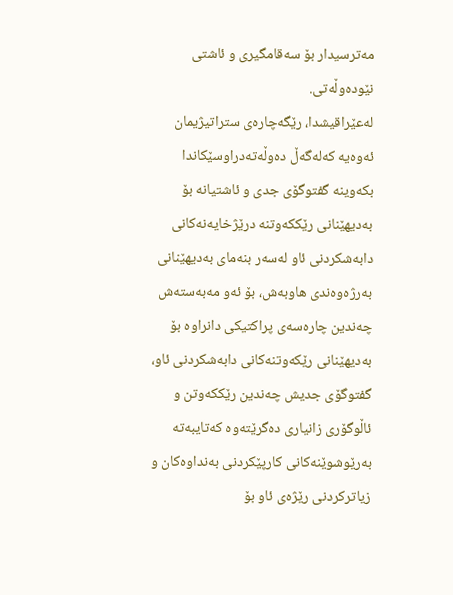مه‌ترسیدار بۆ سه‌قامگیری و ئاشتی نێوده‌وڵه‌تی.
له‌عێراقیشدا، رێگه‌چاره‌ی ستراتیژیمان ئه‌وه‌یه‌ كه‌له‌گه‌ڵ ده‌وڵه‌ته‌دراوسێكاندا بكه‌وینه‌ گفتوگۆی جدی و ئاشتیانه‌ بۆ به‌دیهێنانی رێككه‌وتنه‌ درێژخایه‌نه‌كانی دابه‌شكردنی ئاو له‌سه‌ر بنه‌مای به‌دیهێنانی به‌رژه‌وه‌ندی هاوبه‌ش، بۆ ئه‌و مه‌به‌سته‌ش چه‌ندین چاره‌سه‌ی پراكتیكی دانراوه‌ بۆ به‌دیهێنانی رێكه‌وتنه‌كانی دابه‌شكردنی ئاو، گفتوگۆی جدیش چه‌ندین رێككه‌وتن و ئاڵوگۆری زانیاری ده‌گرێته‌وه‌ كه‌تایبه‌ته‌ به‌رێوشوێنه‌كانی كارپێكردنی به‌نداوه‌كان و زیاتركردنی رێژه‌ی ئاو بۆ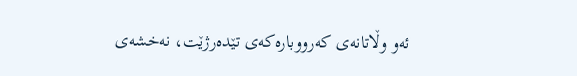ئه‌و وڵاتانه‌ی كه‌رووباره‌كه‌ی تێده‌رژێت، نه‌خشه‌ی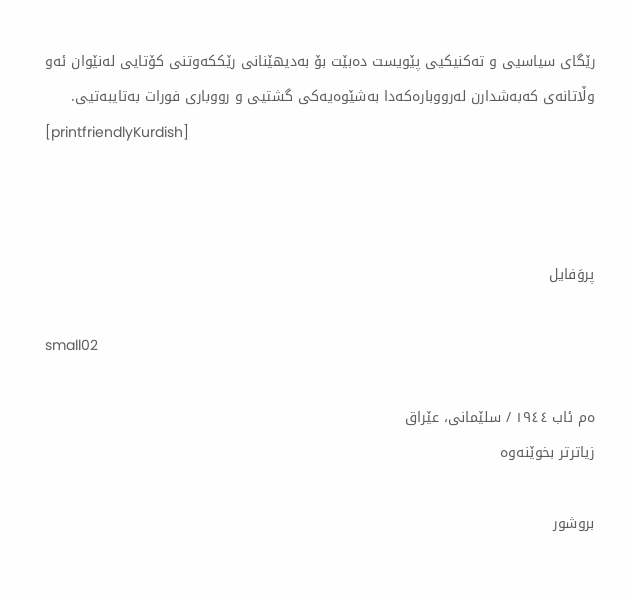رێگای سیاسیی و ته‌كنیكیی پێویست ده‌بێت بۆ به‌دیهێنانی رێككه‌وتنی كۆتایی له‌نێوان ئه‌و وڵاتانه‌ی كه‌به‌شدارن له‌رووباره‌كه‌دا به‌شێوه‌یه‌كی گشتیی و رووباری فورات به‌تایبه‌تیی.
[printfriendlyKurdish]



پروَفایل

small02

ەم ئاب ١٩٤٤ / سلێمانی، عێراق
زیاترتر بخوێنەوە

بروشور